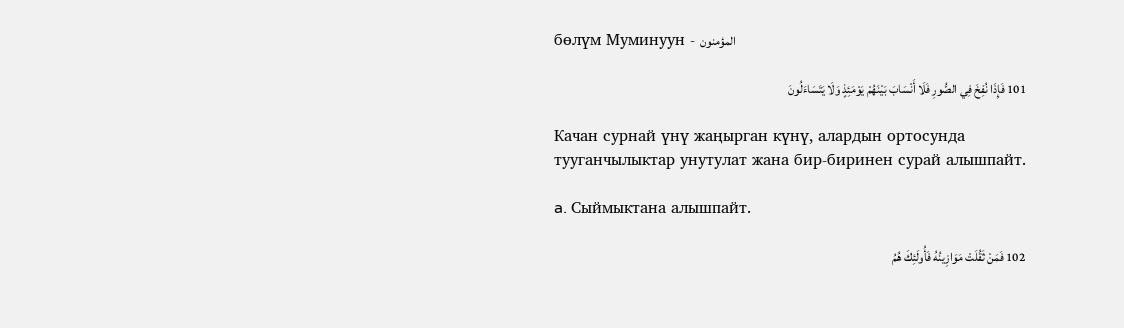бөлүм Муминуун - المؤمنون

101 فَإِذَا نُفِخَ فِي الصُّورِ فَلَا أَنْسَابَ بَيْنَهُمْ يَوْمَئِذٍ وَلَا يَتَسَاءَلُونَ

Качан сурнай үнү жаңырган күнү, алардын ортосунда тууганчылыктар унутулат жана бир-биринен сурай алышпайт.

a. Сыймыктана алышпайт.

102 فَمَنْ ثَقُلَتْ مَوَازِينُهُ فَأُولَئِكَ هُمُ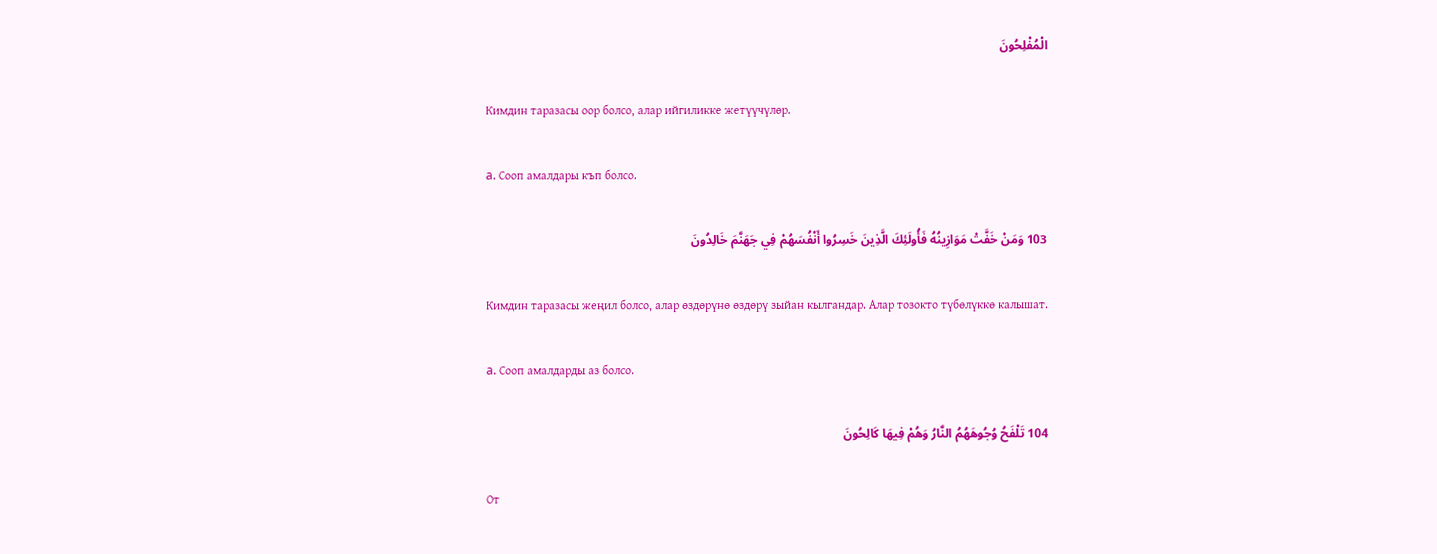الْمُفْلِحُونَ

Кимдин таразасы оор болсо, алар ийгиликке жетүүчүлөр.

a. Сооп амалдары къп болсо.

103 وَمَنْ خَفَّتْ مَوَازِينُهُ فَأُولَئِكَ الَّذِينَ خَسِرُوا أَنْفُسَهُمْ فِي جَهَنَّمَ خَالِدُونَ

Кимдин таразасы жеңил болсо, алар өздөрүнө өздөрү зыйан кылгандар. Алар тозокто түбөлүккө калышат.

a. Сооп амалдарды аз болсо.

104 تَلْفَحُ وُجُوهَهُمُ النَّارُ وَهُمْ فِيهَا كَالِحُونَ

От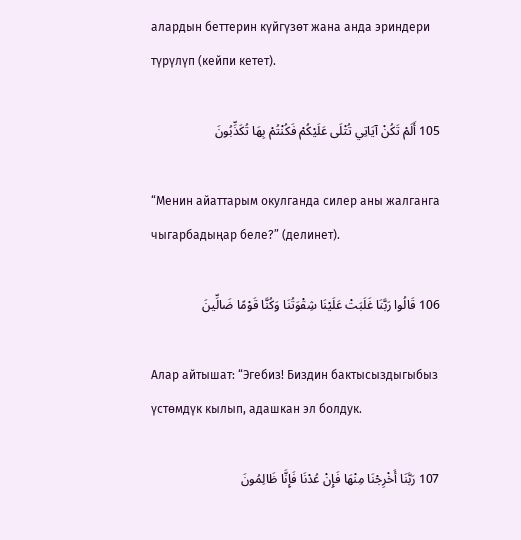алардын беттерин күйгүзөт жана анда эриндери түрүлүп (кейпи кетет).

105 أَلَمْ تَكُنْ آيَاتِي تُتْلَى عَلَيْكُمْ فَكُنْتُمْ بِهَا تُكَذِّبُونَ

“Менин айаттарым окулганда силер аны жалганга чыгарбадыңар беле?” (делинет).

106 قَالُوا رَبَّنَا غَلَبَتْ عَلَيْنَا شِقْوَتُنَا وَكُنَّا قَوْمًا ضَالِّينَ

Алар айтышат: “Эгебиз! Биздин бактысыздыгыбыз үстөмдүк кылып, адашкан эл болдук.

107 رَبَّنَا أَخْرِجْنَا مِنْهَا فَإِنْ عُدْنَا فَإِنَّا ظَالِمُونَ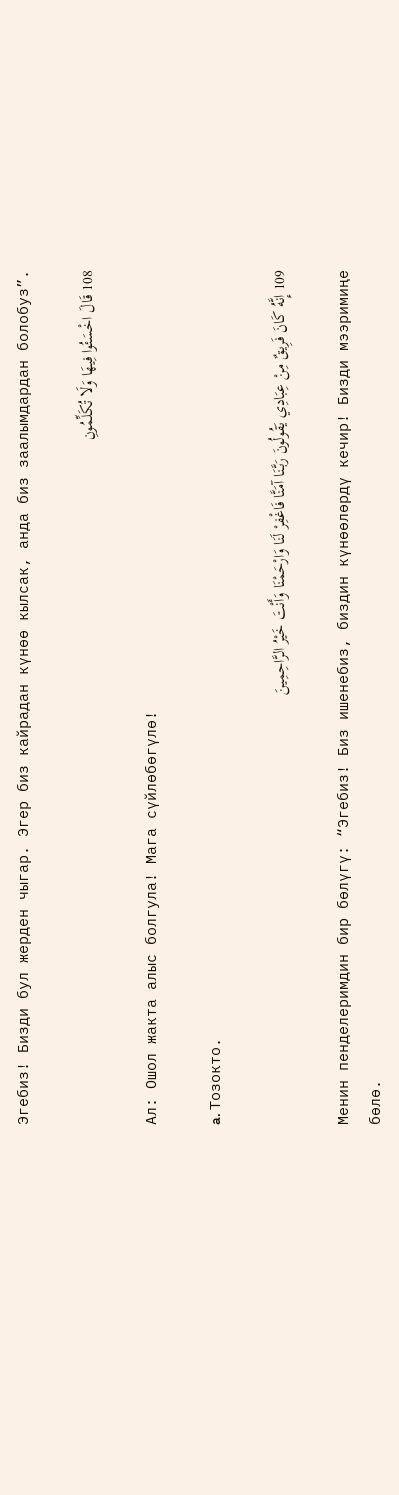Эгебиз! Бизди бул жерден чыгар. Эгер биз кайрадан күнөө кылсак, анда биз заалымдардан болобуз”.

108 قَالَ اخْسَئُوا فِيهَا وَلَا تُكَلِّمُونِ

Ал: Ошол жакта алыс болгула! Мага сүйлөбөгүлө!

a. Тозокто.

109 إِنَّهُ كَانَ فَرِيقٌ مِنْ عِبَادِي يَقُولُونَ رَبَّنَا آمَنَّا فَاغْفِرْ لَنَا وَارْحَمْنَا وَأَنْتَ خَيْرُ الرَّاحِمِينَ

Менин пенделеримдин бир бөлүгү: “Эгебиз! Биз ишенебиз, биздин күнөөлөрдү кечир! Бизди мээримиңе бөлө.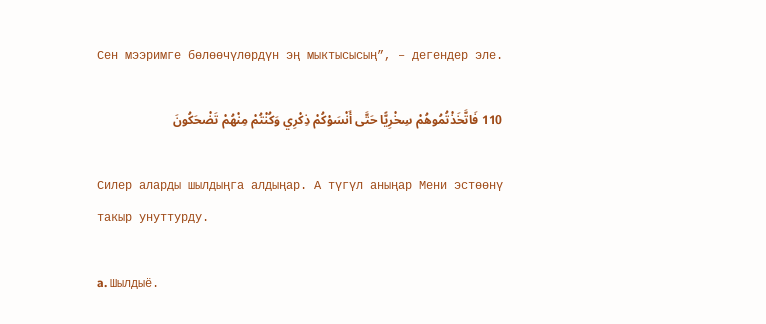Сен мээримге бөлөөчүлөрдүн эң мыктысысың”, – дегендер эле.

110 فَاتَّخَذْتُمُوهُمْ سِخْرِيًّا حَتَّى أَنْسَوْكُمْ ذِكْرِي وَكُنْتُمْ مِنْهُمْ تَضْحَكُونَ

Силер аларды шылдыңга алдыңар. А түгүл аныңар Мени эстөөнү такыр унуттурду.

a. Шылдыё.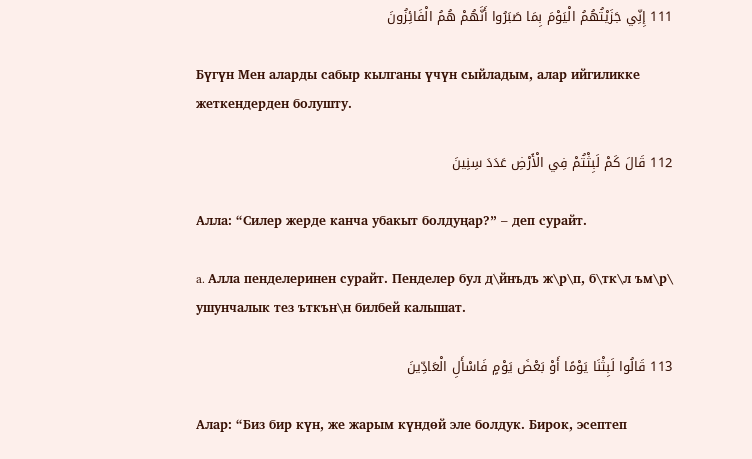111 إِنِّي جَزَيْتُهُمُ الْيَوْمَ بِمَا صَبَرُوا أَنَّهُمْ هُمُ الْفَائِزُونَ

Бүгүн Мен аларды сабыр кылганы үчүн сыйладым, алар ийгиликке жеткендерден болушту.

112 قَالَ كَمْ لَبِثْتُمْ فِي الْأَرْضِ عَدَدَ سِنِينَ

Алла: “Силер жерде канча убакыт болдуңар?” – деп сурайт.

a. Алла пенделеринен сурайт. Пенделер бул д\йнъдъ ж\р\п, б\тк\л ъм\р\ ушунчалык тез ъткън\н билбей калышат.

113 قَالُوا لَبِثْنَا يَوْمًا أَوْ بَعْضَ يَوْمٍ فَاسْأَلِ الْعَادِّينَ

Алар: “Биз бир күн, же жарым күндөй эле болдук. Бирок, эсептеп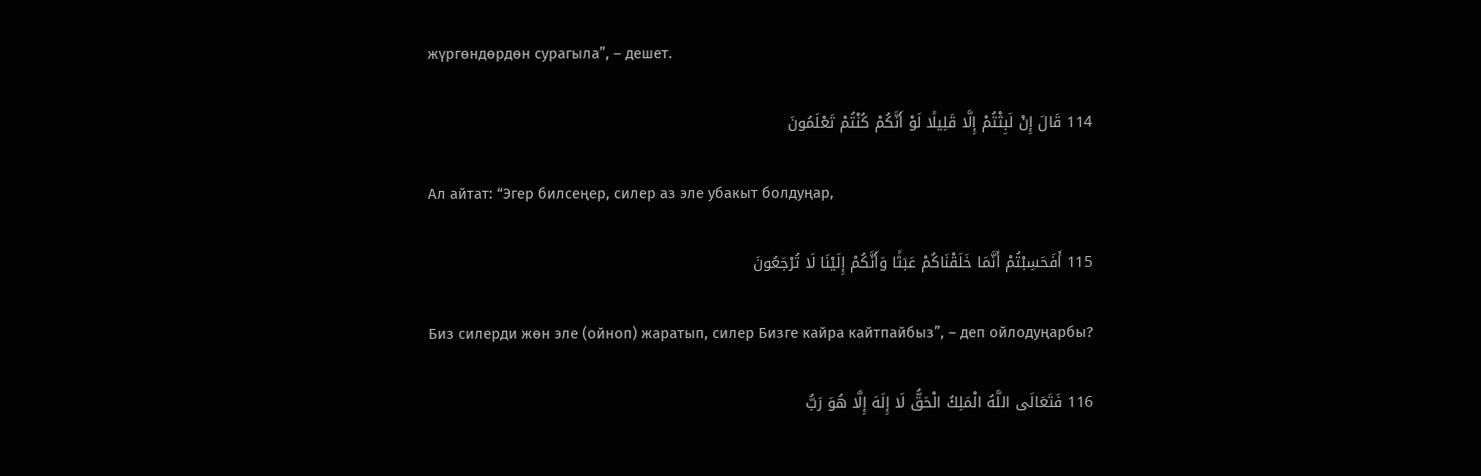жүргөндөрдөн сурагыла”, – дешет.

114 قَالَ إِنْ لَبِثْتُمْ إِلَّا قَلِيلًا لَوْ أَنَّكُمْ كُنْتُمْ تَعْلَمُونَ

Ал айтат: “Эгер билсеңер, силер аз эле убакыт болдуңар,

115 أَفَحَسِبْتُمْ أَنَّمَا خَلَقْنَاكُمْ عَبَثًا وَأَنَّكُمْ إِلَيْنَا لَا تُرْجَعُونَ

Биз силерди жөн эле (ойноп) жаратып, силер Бизге кайра кайтпайбыз”, – деп ойлодуңарбы?

116 فَتَعَالَى اللَّهُ الْمَلِكُ الْحَقُّ لَا إِلَهَ إِلَّا هُوَ رَبُّ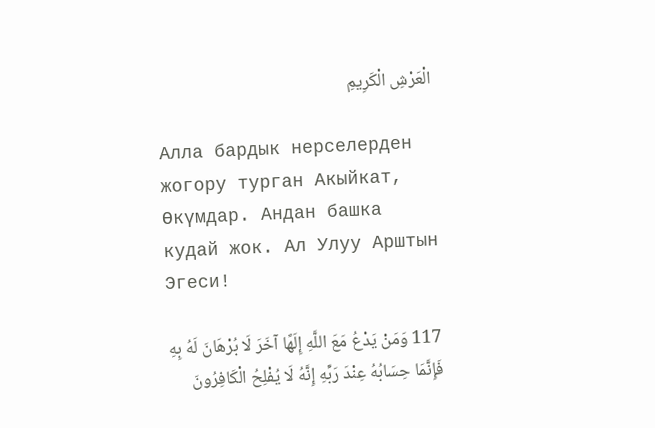الْعَرْشِ الْكَرِيمِ

Алла бардык нерселерден жогору турган Акыйкат, Өкүмдар. Андан башка кудай жок. Ал Улуу Арштын Эгеси!

117 وَمَنْ يَدْعُ مَعَ اللَّهِ إِلَهًا آخَرَ لَا بُرْهَانَ لَهُ بِهِ فَإِنَّمَا حِسَابُهُ عِنْدَ رَبِّهِ إِنَّهُ لَا يُفْلِحُ الْكَافِرُونَ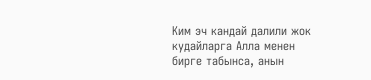Ким эч кандай далили жок кудайларга Алла менен бирге табынса, анын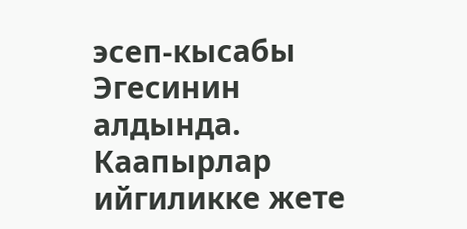эсеп-кысабы Эгесинин алдында. Каапырлар ийгиликке жете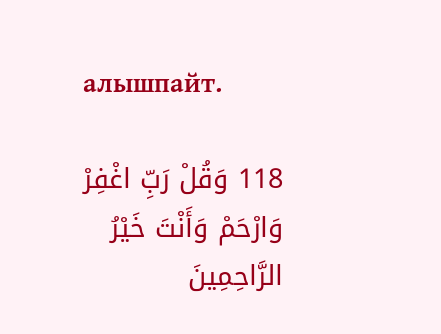алышпайт.

118 وَقُلْ رَبِّ اغْفِرْ وَارْحَمْ وَأَنْتَ خَيْرُ الرَّاحِمِينَ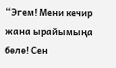“Эгем! Мени кечир жана ырайымыңа бөлө! Сен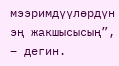мээримдүүлөрдүн эң жакшысысың”, – дегин.